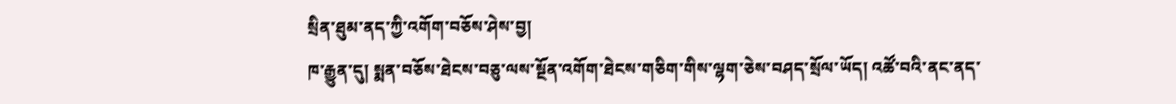སྲིན་ཐུམ་ནད་ཀྱི་འགོག་བཅོས་ཤེས་བྱ།
ཁ་རྒྱུན་དུ། སྨན་བཅོས་ཐེངས་བཅུ་ལས་སྔོན་འགོག་ཐེངས་གཅིག་གིས་ལྷག་ཅེས་བཤད་སྲོལ་ཡོད། འཚོ་བའི་ནང་ནད་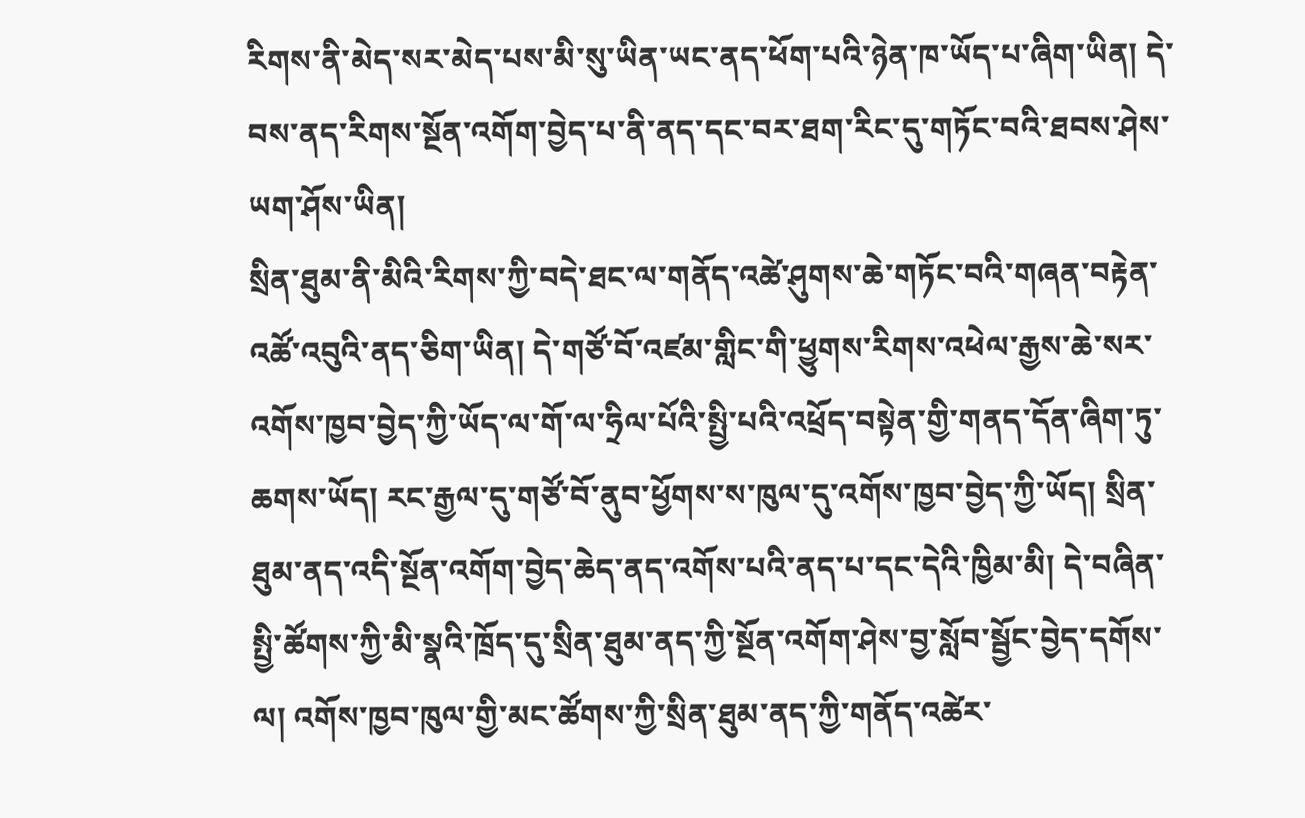རིགས་ནི་མེད་སར་མེད་པས་མི་སུ་ཡིན་ཡང་ནད་ཕོག་པའི་ཉེན་ཁ་ཡོད་པ་ཞིག་ཡིན། དེ་བས་ནད་རིགས་སྔོན་འགོག་བྱེད་པ་ནི་ནད་དང་བར་ཐག་རིང་དུ་གཏོང་བའི་ཐབས་ཤེས་ཡག་ཤོས་ཡིན།
སྲིན་ཐུམ་ནི་མིའི་རིགས་ཀྱི་བདེ་ཐང་ལ་གནོད་འཚེ་ཤུགས་ཆེ་གཏོང་བའི་གཞན་བརྟེན་འཚོ་འབུའི་ནད་ཅིག་ཡིན། དེ་གཙོ་བོ་འཛམ་གླིང་གི་ཕྱུགས་རིགས་འཕེལ་རྒྱས་ཆེ་སར་འགོས་ཁྱབ་བྱེད་ཀྱི་ཡོད་ལ་གོ་ལ་ཧྲིལ་པོའི་སྤྱི་པའི་འཕྲོད་བསྟེན་གྱི་གནད་དོན་ཞིག་ཏུ་ཆགས་ཡོད། རང་རྒྱལ་དུ་གཙོ་བོ་ནུབ་ཕྱོགས་ས་ཁུལ་དུ་འགོས་ཁྱབ་བྱེད་ཀྱི་ཡོད། སྲིན་ཐུམ་ནད་འདི་སྔོན་འགོག་བྱེད་ཆེད་ནད་འགོས་པའི་ནད་པ་དང་དེའི་ཁྱིམ་མི། དེ་བཞིན་སྤྱི་ཚོགས་ཀྱི་མི་སྣའི་ཁྲོད་དུ་སྲིན་ཐུམ་ནད་ཀྱི་སྔོན་འགོག་ཤེས་བྱ་སློབ་སྦྱོང་བྱེད་དགོས་ལ། འགོས་ཁྱབ་ཁུལ་གྱི་མང་ཚོགས་ཀྱི་སྲིན་ཐུམ་ནད་ཀྱི་གནོད་འཚེར་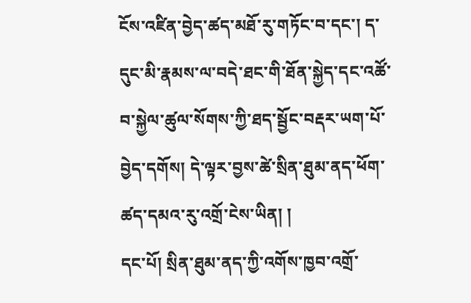ངོས་འཛིན་བྱེད་ཚད་མཐོ་རུ་གཏོང་བ་དང་། ད་དུང་མི་རྣམས་ལ་བདེ་ཐང་གི་ཐོན་སྐྱེད་དང་འཚོ་བ་སྐྱེལ་ཚུལ་སོགས་ཀྱི་ཐད་སྦྱོང་བརྡར་ཡག་པོ་བྱེད་དགོས། དེ་ལྟར་བྱས་ཚེ་སྲིན་ཐུམ་ནད་ཕོག་ཚད་དམའ་རུ་འགྲོ་ངེས་ཡིན། །
དང་པོ། སྲིན་ཐུམ་ནད་ཀྱི་འགོས་ཁྱབ་འགྲོ་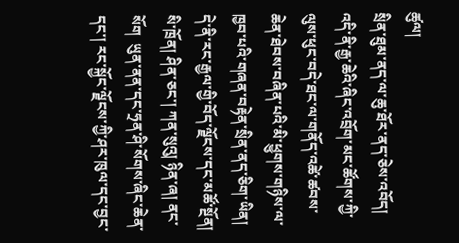ཚུལ།
སྲིན་ཐུམ་ནད་ལ་ཆུ་ཐོར་ནད་ཅེས་འབོད། འདི་ནི་རྒྱ་ཆེའི་ཞིང་འབྲོག་མང་ཚོགས་ཀྱི་ལུས་ཕུང་བདེ་ཐང་ལ་གནོད་འཚེ་ཚབས་ཆེན་ཐེབས་བཞིན་པའི་མི་ཕྱུགས་གཉིས་ལ་ཁྱབ་པའི་གཞན་བརྟེན་སྲིན་ནད་ཅིག་ཡིན། དེ་ནི་རང་རྒྱལ་གྱི་བོད་ལྗོངས་དང་མཚོ་སྔོན། སི་ཁྲོན། ཤིན་ཅང་། ཀན་སུའུ། ཉིན་ཞ། ནང་སོག  ཡུན་ནན་དང་ཧྲན་ཤི་སོགས་ཞིང་ཆེན་དང་། རང་སྐྱོང་ལྗོངས་ཀྱི་ཤར་ཁུལ་དང་བྱང་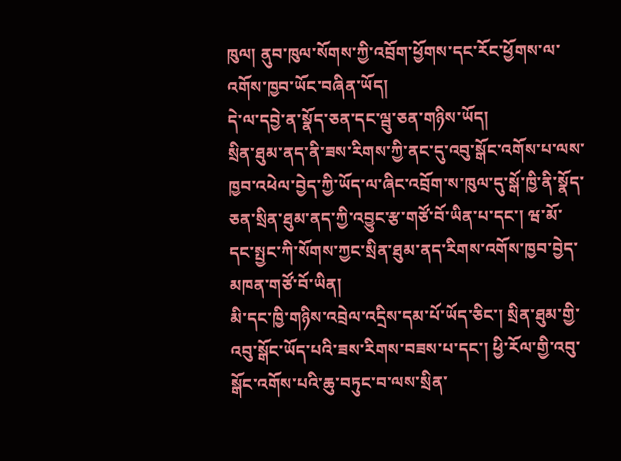ཁུལ། ནུབ་ཁུལ་སོགས་ཀྱི་འབྲོག་ཕྱོགས་དང་རོང་ཕྱོགས་ལ་འགོས་ཁྱབ་ཡོང་བཞིན་ཡོད།
དེ་ལ་དབྱེ་ན་སྣོད་ཅན་དང་ལྦུ་ཅན་གཉིས་ཡོད།
སྲིན་ཐུམ་ནད་ནི་ཟས་རིགས་ཀྱི་ནང་དུ་འབུ་སྒོང་འགོས་པ་ལས་ཁྱབ་འཕེལ་བྱེད་ཀྱི་ཡོད་ལ་ཞིང་འབྲོག་ས་ཁུལ་དུ་སྒོ་ཁྱི་ནི་སྣོད་ཅན་སྲིན་ཐུམ་ནད་ཀྱི་འབྱུང་རྩ་གཙོ་བོ་ཡིན་པ་དང་། ཝ་མོ་དང་སྤྱང་ཀི་སོགས་ཀྱང་སྲིན་ཐུམ་ནད་རིགས་འགོས་ཁྱབ་བྱེད་མཁན་གཙོ་བོ་ཡིན།
མི་དང་ཁྱི་གཉིས་འབྲེལ་འདྲིས་དམ་པོ་ཡོད་ཅིང་། སྲིན་ཐུམ་གྱི་འབུ་སྒོང་ཡོད་པའི་ཟས་རིགས་བཟས་པ་དང་། ཕྱི་རོལ་གྱི་འབུ་སྒོང་འགོས་པའི་ཆུ་བཏུང་བ་ལས་སྲིན་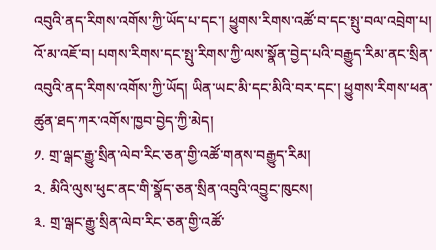འབུའི་ནད་རིགས་འགོས་ཀྱི་ཡོད་པ་དང་། ཕྱུགས་རིགས་འཚོ་བ་དང་སྤུ་བལ་འབྲེག་པ། འོ་མ་འཇོ་བ། པགས་རིགས་དང་སྤུ་རིགས་ཀྱི་ལས་སྣོན་བྱེད་པའི་བརྒྱུད་རིམ་ནང་སྲིན་འབུའི་ནད་རིགས་འགོས་ཀྱི་ཡོད། ཡིན་ཡང་མི་དང་མིའི་བར་དང་། ཕྱུགས་རིགས་ཕན་ཚུན་ཐད་ཀར་འགོས་ཁྱབ་བྱེད་ཀྱི་མེད།
༡. གྲ་ལྒང་རྒྱུ་སྲིན་ལེབ་རིང་ཅན་གྱི་འཚོ་གནས་བརྒྱུད་རིམ།
༢. མིའི་ལུས་ཕུང་ནང་གི་སྣོད་ཅན་སྲིན་འབུའི་འབྱུང་ཁུངས།
༣. གྲ་ལྒང་རྒྱུ་སྲིན་ལེབ་རིང་ཅན་གྱི་འཚོ་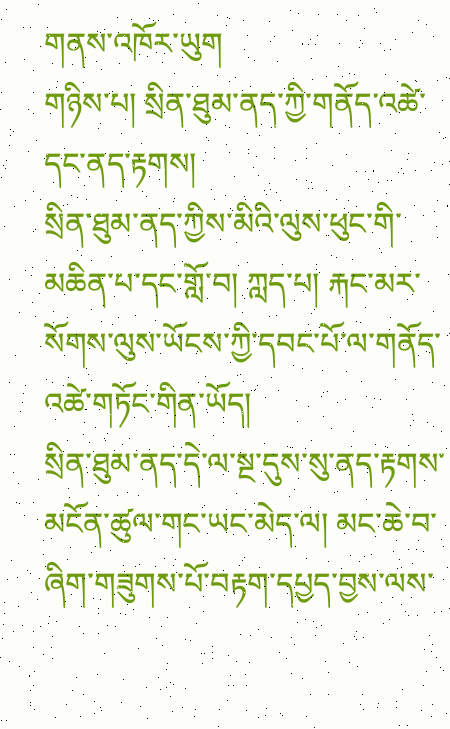གནས་འཁོར་ཡུག
གཉིས་པ། སྲིན་ཐུམ་ནད་ཀྱི་གནོད་འཚེ་དང་ནད་རྟགས།
སྲིན་ཐུམ་ནད་ཀྱིས་མིའི་ལུས་ཕུང་གི་མཆིན་པ་དང་གློ་བ། ཀླད་པ། རྐང་མར་སོགས་ལུས་ཡོངས་ཀྱི་དབང་པོ་ལ་གནོད་འཚེ་གཏོང་གིན་ཡོད།
སྲིན་ཐུམ་ནད་དེ་ལ་སྔ་དུས་སུ་ནད་རྟགས་མངོན་ཚུལ་གང་ཡང་མེད་ལ། མང་ཆེ་བ་ཞིག་གཟུགས་པོ་བརྟག་དཔྱད་བྱས་ལས་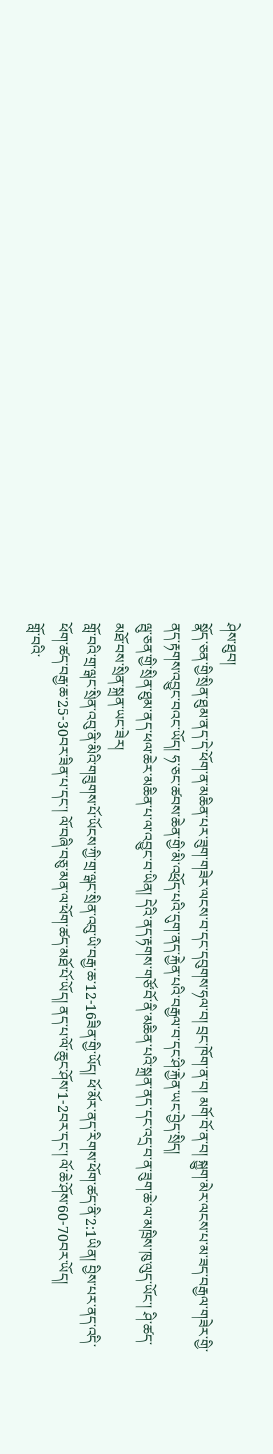ཤེས་ཐུབ།
སྣོད་ཅན་གྱི་སྲིན་ཐུམ་ནད་དེ་ཕོག་ན་མཆིན་པར་ཟུག་གཟེར་ལངས་བ་དང་དབུགས་ཧལ་བ། བྲང་ཁོག་ན་བ། མགོ་བོ་ན་བ། སྐྱུག་མེར་ལངས་པ་མ་ཟད་བརྒྱལ་གཟེར་གྱི་ནད་རྟགས་འབྱུང་བའང་ཡོད། ཧ་ཅང་ཚབས་ཆེན་གྱི་མི་འཕྲོད་པའི་དུག་ནད་རྐྱེན་པའི་བརྒྱལ་བ་དང་ཤི་རྐྱེན་ཡང་བྱེད་སྲིད།
ལྦུ་ཅན་གྱི་སྲིན་ཐུམ་ནད་ཕལ་ཆེར་མཆིན་པ་ལ་འབྱུང་བ་ཡིན། དེའི་ནད་རྟགས་གཙོ་བོ་ནི་མཆིན་པའི་སྐྲན་ནད་དང་འདྲ་བ་ན་ཟུག་ཆེ་ལ་མཁྲིས་ཁུ་ལུད་ཡོང་། ཤི་ཚད་མཐོ་བས་སྲིན་སྐྲན་ཡང་ཟེར།
གློ་བའི་གྲ་ལྒང་སྲིན་འབུ་ནི་མིའི་གཟུགས་པོ་ཡོངས་ཀྱི་གྲ་ལྒང་སྲིན་འབུ་ཡི་བརྒྱ་ཆ་12-16ཟིན་གྱི་ཡོད། ཕོ་མོར་ནད་རིགས་ཕོག་ཚད་ནི་2:1ཡིན། བྱིས་པར་ནད་འདི་ཕོག་ཚད་བརྒྱ་ཆ་25-30བར་ཟིན་པ་དང་། ལོ་བཞི་བཅུ་མན་ལ་ཕོག་ཚད་མཐོ་པོ་ཡོད། ནད་པ་ལོ་ཆུང་ཤོས་1-2བར་དང་། ལོ་ཆེ་ཤོས་60-70བར་ཡོད།
གློ་བའི་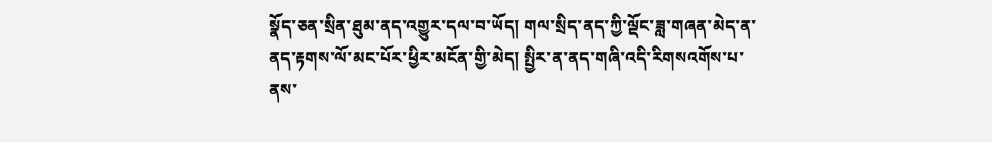སྣོད་ཅན་སྲིན་ཐུམ་ནད་འགྱུར་དལ་བ་ཡོད། གལ་སྲིད་ནད་ཀྱི་ལྡོང་ཟླ་གཞན་མེད་ན་ནད་རྟགས་ལོ་མང་པོར་ཕྱིར་མངོན་གྱི་མེད། སྤྱིར་ན་ནད་གཞི་འདི་རིགསའགོས་པ་ནས་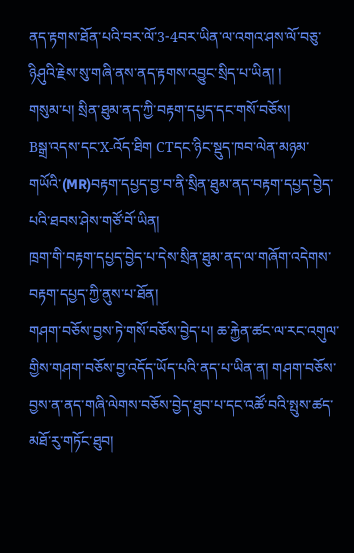ནད་རྟགས་ཐོན་པའི་བར་ལོ་3-4བར་ཡིན་ལ་འགའ་ཤས་ལོ་བཅུ་ཉིཤུའི་རྗེས་སུ་གཞི་ནས་ནད་རྟགས་འབྱུང་སྲིད་པ་ཡིན། །
གསུམ་པ། སྲིན་ཐུམ་ནད་ཀྱི་བརྟག་དཔྱད་དང་གསོ་བཅོས།
Bསྒྲ་འདས་དང་X-འོད་ཐིག CTདང་ཉིང་སྡུད་ཁབ་ལེན་མཉམ་གཡོའི་(MR)བརྟག་དཔྱད་བྱ་བ་ནི་སྲིན་ཐུམ་ནད་བརྟག་དཔྱད་བྱེད་པའི་ཐབས་ཤེས་གཙོ་བོ་ཡིན།
ཁྲག་གི་བརྟག་དཔྱད་བྱེད་པ་དེས་སྲིན་ཐུམ་ནད་ལ་གཞོག་འདེགས་བརྟག་དཔྱད་ཀྱི་ནུས་པ་ཐོན།
གཤག་བཅོས་བྱས་ཏེ་གསོ་བཅོས་བྱེད་པ། ཆ་རྐྱེན་ཚང་ལ་རང་འགུལ་གྱིས་གཤག་བཅོས་བྱ་འདོད་ཡོད་པའི་ནད་པ་ཡིན་ན། གཤག་བཅོས་བྱས་ན་ནད་གཞི་ལེགས་བཅོས་བྱེད་ཐུབ་པ་དང་འཚོ་བའི་སྤུས་ཚད་མཐོ་རུ་གཏོང་ཐུབ།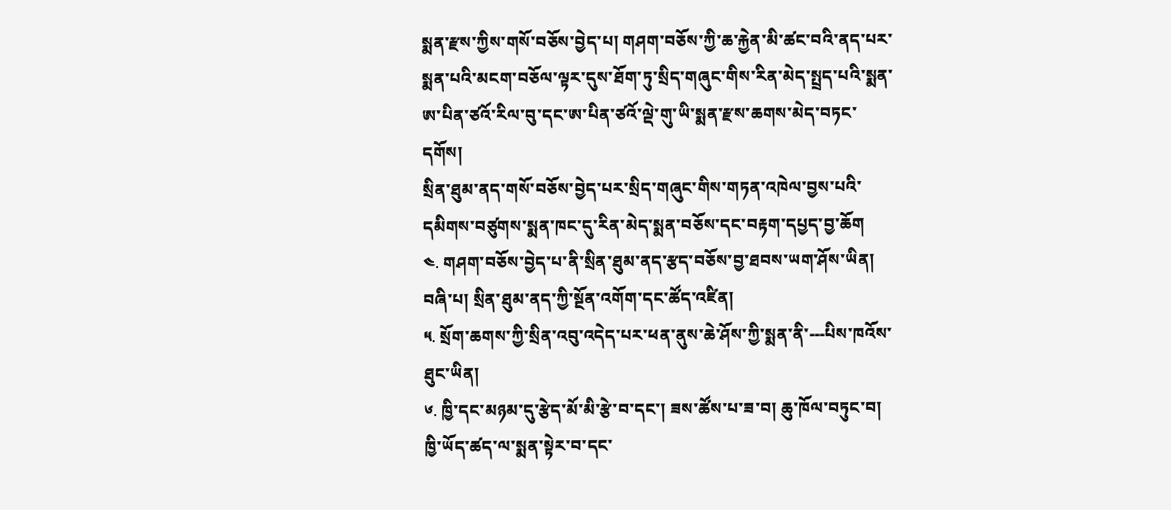སྨན་རྫས་ཀྱིས་གསོ་བཅོས་བྱེད་པ། གཤག་བཅོས་ཀྱི་ཆ་རྐྱེན་མི་ཚང་བའི་ནད་པར་སྨན་པའི་མངག་བཅོལ་ལྟར་དུས་ཐོག་ཏུ་སྲིད་གཞུང་གིས་རིན་མེད་སྤྲད་པའི་སྨན་ཨ་པིན་ཙའོ་རིལ་བུ་དང་ཨ་པིན་ཙའོ་ལྡེ་གུ་ཡི་སྨན་རྫས་ཆགས་མེད་བཏང་དགོས།
སྲིན་ཐུམ་ནད་གསོ་བཅོས་བྱེད་པར་སྲིད་གཞུང་གིས་གཏན་འཁེལ་བྱས་པའི་དམིགས་བཙུགས་སྨན་ཁང་དུ་རིན་མེད་སྨན་བཅོས་དང་བརྟག་དཔྱད་བྱ་ཆོག
༤. གཤག་བཅོས་བྱེད་པ་ནི་སྲིན་ཐུམ་ནད་རྩད་བཅོས་བྱ་ཐབས་ཡག་ཤོས་ཡིན།
བཞི་པ། སྲིན་ཐུམ་ནད་ཀྱི་སྔོན་འགོག་དང་ཚོད་འཛིན།
༥. སྲོག་ཆགས་ཀྱི་སྲིན་འབུ་འདེད་པར་ཕན་ནུས་ཆེ་ཤོས་ཀྱི་སྨན་ནི་---པིས་ཁའོས་ཐུང་ཡིན།
༦. ཁྱི་དང་མཉམ་དུ་རྩེད་མོ་མི་རྩེ་བ་དང་། ཟས་ཚོས་པ་ཟ་བ། ཆུ་ཁོལ་བཏུང་བ། ཁྱི་ཡོད་ཚད་ལ་སྨན་སྟེར་བ་དང་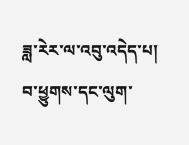ཟླ་རེར་ལ་འབུ་འདེད་པ། བ་ཕྱུགས་དང་ལུག་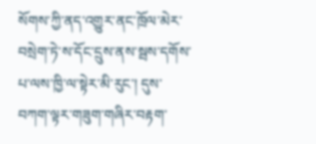སོགས་ཀྱི་ནད་འགྱུར་ནང་ཁྲོལ་མེར་བསྲེག་ཏེ་ས་དོང་དྲུས་ནས་སྦས་དགོས་པ་ལས་ཁྱི་ལ་སྟེར་མི་རུང་། དུས་བཀག་ལྟར་གཟུག་གཞིར་བརྟག་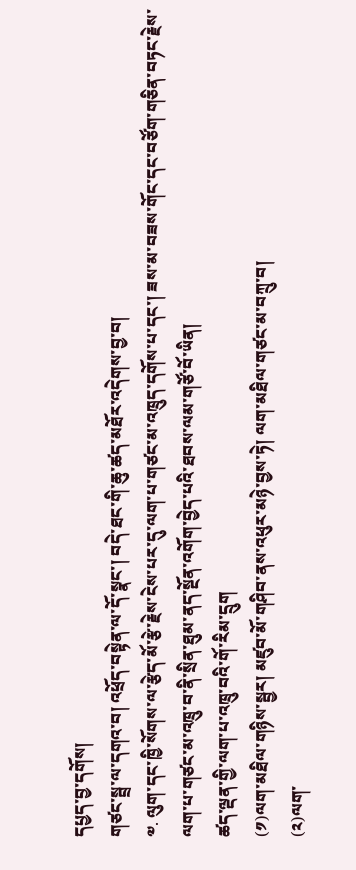དཔྱད་བྱ་དགོས།
གཙང་སྦྲ་ལ་དགའ་བ། འཕྲོད་བསྟེན་ལ་དོ་སྣང་། བདེ་ཐང་གི་ཆུ་ཚད་མཐོར་འདེགས་བྱ་བ།
༧. ལུག་དང་ཁྱི་སོགས་ལ་རྩེད་མོ་རྩེ་རྗེས་ངེས་པར་དུ་ལག་པ་གཙང་མ་འཁྲུད་དགོས་པ་དང་། ཟས་མ་བཟས་གོང་དང་བཙོག་གཅིན་བཏང་རྗེས་ལག་པ་གཙང་མ་འཁྲུ་བ་ནི་སྲིན་ཐུམ་ནད་སྔོན་འགོག་བྱེད་པའི་ཐབས་ལམ་གཙོ་བོ་ཡིན།
ཚད་ལྡན་གྱི་ལག་པ་འཁྲུ་བའི་གོ་རིམ་དྲུག
(༡)ལག་མཐིལ་གཉིས་སྦྱར། མཛུབ་མོ་གཤིབ་ནས་འཕུར་མཉེ་བྱས་ཏེ། ལག་མཐིལ་གཙང་མ་བཀྲུ་བ།
(༢)ལག་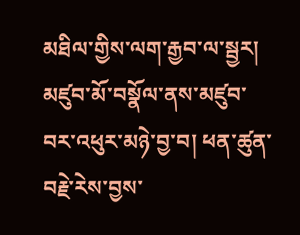མཐིལ་གྱིས་ལག་རྒྱབ་ལ་སྦྱར། མཛུབ་མོ་བསྣོལ་ནས་མཛུབ་བར་འཕུར་མཉེ་བྱ་བ། ཕན་ཚུན་བརྗེ་རེས་བྱས་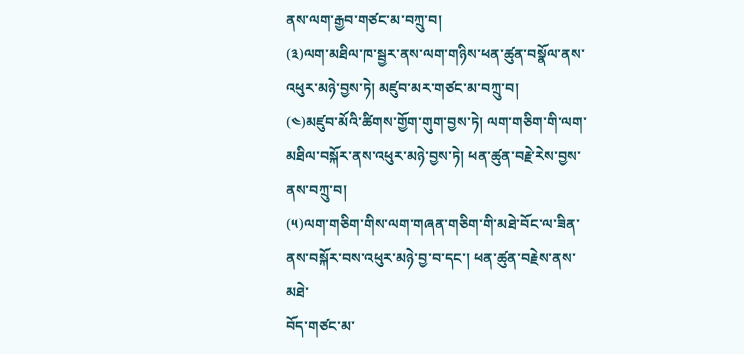ནས་ལག་རྒྱབ་གཙང་མ་བཀྲུ་བ།
(༣)ལག་མཐིལ་ཁ་སྦྱར་ནས་ལག་གཉིས་ཕན་ཚུན་བསྣོལ་ནས་འཕུར་མཉེ་བྱས་ཏེ། མཛུབ་མར་གཙང་མ་བཀྲུ་བ།
(༤)མཛུབ་མོའི་ཚིགས་གྱོག་གུག་བྱས་ཏེ། ལག་གཅིག་གི་ལག་མཐིལ་བསྐོར་ནས་འཕུར་མཉེ་བྱས་ཏེ། ཕན་ཚུན་བརྗེ་རེས་བྱས་ནས་བཀྲུ་བ།
(༥)ལག་གཅིག་གིས་ལག་གཞན་གཅིག་གི་མཐེ་བོང་ལ་ཟིན་ནས་བསྐོར་བས་འཕུར་མཉེ་བྱ་བ་དང་། ཕན་ཚུན་བརྗེས་ནས་མཐེ་
བོད་གཙང་མ་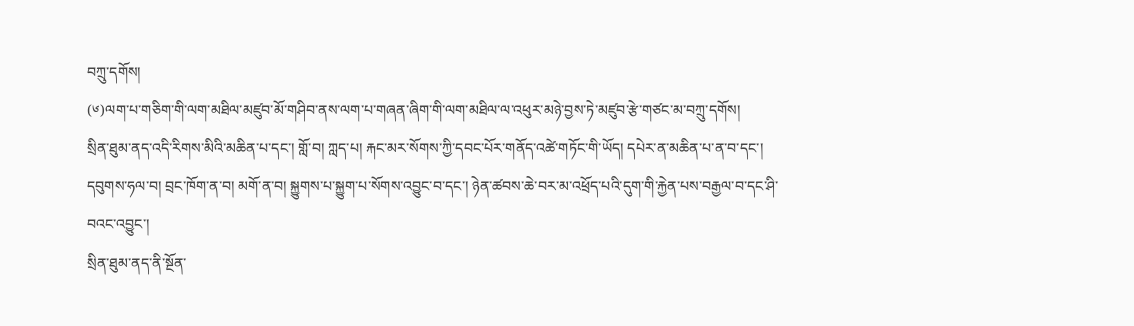བཀྲུ་དགོས།
(༦)ལག་པ་གཅིག་གི་ལག་མཐིལ་མཛུབ་མོ་གཤིབ་ནས་ལག་པ་གཞན་ཞིག་གི་ལག་མཐིལ་ལ་འཕུར་མཉེ་བྱས་ཏེ་མཛུབ་རྩེ་གཙང་མ་བཀྲུ་དགོས།
སྲིན་ཐུམ་ནད་འདི་རིགས་མིའི་མཆིན་པ་དང་། གློ་བ། ཀླད་པ། རྐང་མར་སོགས་ཀྱི་དབང་པོར་གནོད་འཚེ་གཏོང་གི་ཡོད། དཔེར་ན་མཆིན་པ་ན་བ་དང་། དབུགས་ཧལ་བ། བྲང་ཁོག་ན་བ། མགོ་ན་བ། སྐྱུགས་པ་སྐྱུག་པ་སོགས་འབྱུང་བ་དང་། ཉེན་ཚབས་ཆེ་བར་མ་འཕྲོད་པའི་དུག་གི་རྐྱེན་པས་བརྒྱལ་བ་དང་ཤི་བའང་འབྱུང་།
སྲིན་ཐུམ་ནད་ནི་སྔོན་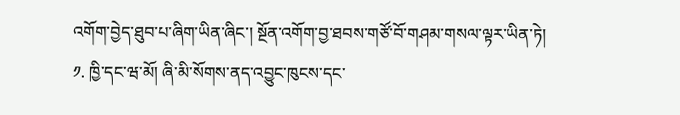འགོག་བྱེད་ཐུབ་པ་ཞིག་ཡིན་ཞིང་། སྔོན་འགོག་བྱ་ཐབས་གཙོ་བོ་གཤམ་གསལ་ལྟར་ཡིན་ཏེ།
༡. ཁྱི་དང་ཝ་མོ། ཞི་མི་སོགས་ནད་འབྱུང་ཁུངས་དང་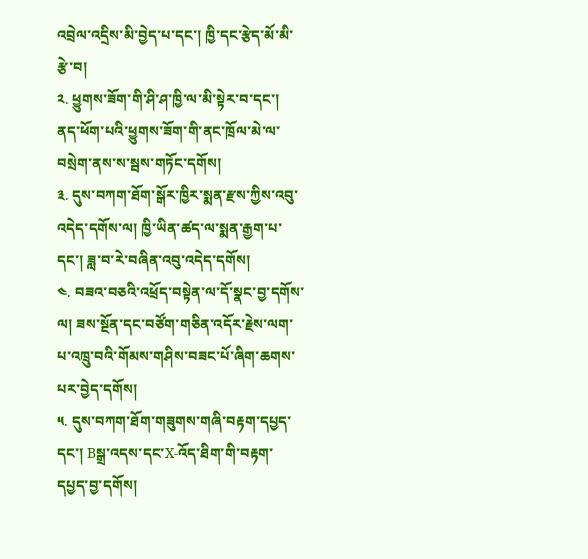འབྲེལ་འདྲིས་མི་བྱེད་པ་དང་། ཁྱི་དང་རྩེད་མོ་མི་རྩེ་བ།
༢. ཕྱུགས་ཟོག་གི་ཤི་ཤ་ཁྱི་ལ་མི་སྟེར་བ་དང་། ནད་ཕོག་པའི་ཕྱུགས་ཟོག་གི་ནང་ཁྲོལ་མེ་ལ་བསྲེག་ནས་ས་སྦས་གཏོང་དགོས།
༣. དུས་བཀག་ཐོག་སྒོར་ཁྱིར་སྨན་རྫས་ཀྱིས་འབུ་འདེད་དགོས་ལ། ཁྱི་ཡིན་ཚད་ལ་སྨན་རྒྱག་པ་དང་། ཟླ་བ་རེ་བཞིན་འབུ་འདེད་དགོས།
༤. བཟའ་བཅའི་འཕྲོད་བསྟེན་ལ་དོ་སྣང་བྱ་དགོས་ལ། ཟས་སྔོན་དང་བཙོག་གཅིན་འདོར་རྗེས་ལག་པ་འཁྲུ་བའི་གོམས་གཤིས་བཟང་པོ་ཞིག་ཆགས་པར་བྱེད་དགོས།
༥. དུས་བཀག་ཐོག་གཟུགས་གཞི་བརྟག་དཔྱད་དང་། Bསྒྲ་འདས་དང་X-འོད་ཐིག་གི་བརྟག་དཔྱད་བྱ་དགོས།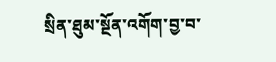སྲིན་ཐུམ་སྔོན་འགོག་བྱ་བ་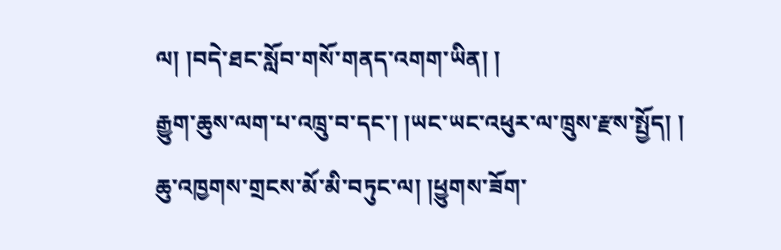ལ། །བདེ་ཐང་སློབ་གསོ་གནད་འགག་ཡིན། །
རྒྱུག་ཆུས་ལག་པ་འཁྲུ་བ་དང་། །ཡང་ཡང་འཕུར་ལ་ཁྲུས་རྫས་སྤྱོད། །
ཆུ་འཁྱགས་གྲངས་མོ་མི་བཏུང་ལ། །ཕྱུགས་ཟོག་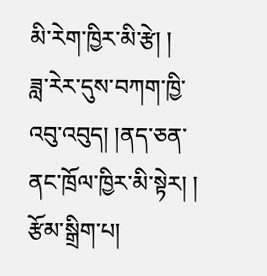མི་རེག་ཁྱིར་མི་རྩེ། །
ཟླ་རེར་དུས་བཀག་ཁྱི་འབུ་འབུད། །ནད་ཅན་ནང་ཁྲོལ་ཁྱིར་མི་སྟེར། །
རྩོམ་སྒྲིག་པ།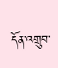དོན་འགྲུབ་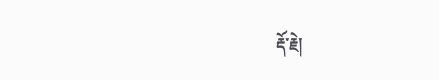རྡོ་རྗེ།